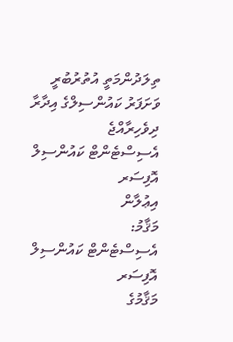ތިލަދުންމަތީ އުތުރުބުރީ ވަށަފަރު ކައުންސިލްގެ އިދާރާ
ދިވެހިރާއްޖެ
އެސިސްޓެންޓް ކައުންސިލް އޮފިސަރ
އިޢުލާން
މަޤާމު:
އެސިސްޓެންޓް ކައުންސިލް އޮފިސަރ
މަޤާމުގެ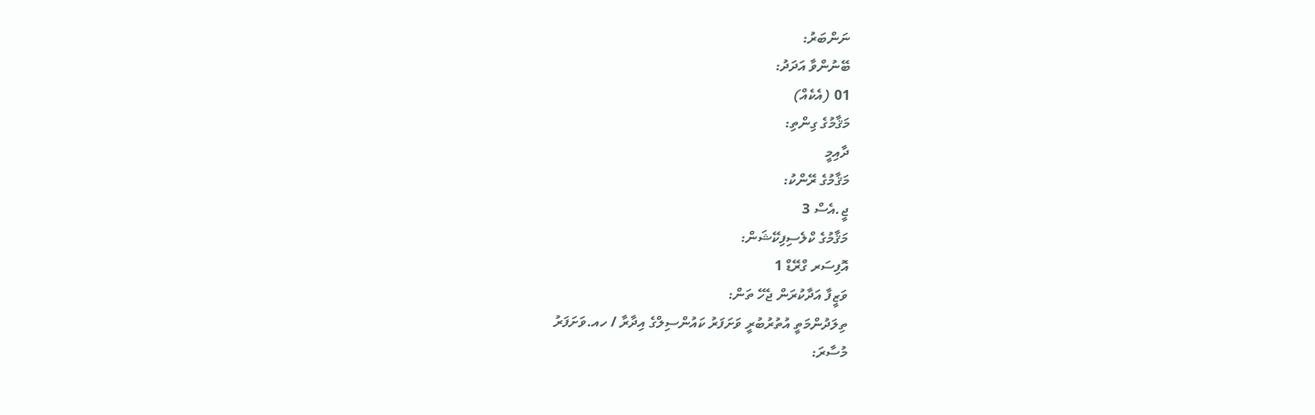ނަންބަރު:
ބޭނުންވާ އަދަދު:
01 (އެކެއް)
މަޤާމުގެ ގިންތި:
ދާއިމީ
މަޤާމުގެ ރޭންކު:
ޖީ.އެސް 3
މަޤާމުގެ ކްލެސިފިކޭޝަން:
އޮފިސަރ ގްރޭޑް 1
ވަޒީފާ އަދާކުރަން ޖެހޭ ތަން:
ތިލަދުންމަތީ އުތުރުބުރީ ވަށަފަރު ކައުންސިލްގެ އިދާރާ / ހއ.ވަށަފަރު
މުސާރަ: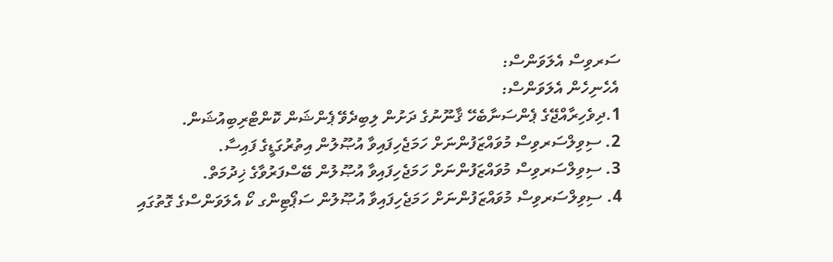ސަރވިސް އެލަވަންސް:
އެހެނިހެން އެލަވަންސް:
1.ދިވެހިރާއްޖޭގެ ޕެންސަނާބެހޭ ޤާނޫނުގެ ދަށުން ލިބިދެވޭ ޕެންޝަން ކޮންޓްރިބިއުޝަން.
2. ސިވިލްސަރވިސް މުވައްޒަފުންނަށް ހަމަޖެހިފައިވާ އުޞޫލުން އިތުރުގަޑީގެ ފައިސާ.
3. ސިވިލްސަރވިސް މުވައްޒަފުންނަށް ހަމަޖެހިފައިވާ އުޞޫލުން ބޭސްފަރުވާގެ ޚިދުމަތް.
4. ސިވިލްސަރވިސް މުވައްޒަފުންނަށް ހަމަޖެހިފައިވާ އުޞޫލުން ސަޕޯޓިންގ ކޯ އެލަވަންސްގެ ގޮތުގައި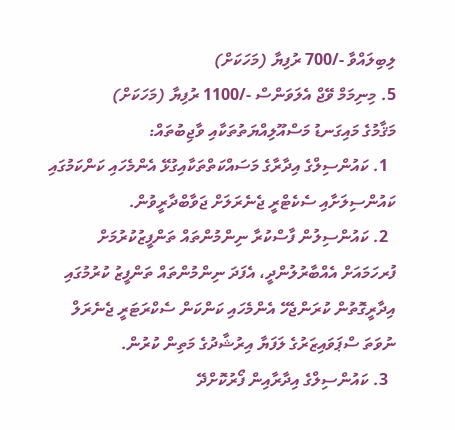ލިބިލައްވާ -/700 ރުފިޔާ (މަހަކަށް)
5. މިނިމަމް ވޭޖް އެލަވަންސް -/1100 ރުފިޔާ (މަހަކަށް)
މަޤާމުގެ މައިގަނޑު މަސްއޫލިއްޔަތުތަކާއި ވާޖިބުތައް:
  1. ކައުންސިލްގެ އިދާރާގެ މަސައްކަތްތަކާއިގުޅޭ އެންމެހައި ކަންކަމުގައި ކައުންސިލަށާއި ސެކެޓްރީ ޖެނެރަލަށް ޖަވާބްދާރީވުން.
  2. ކައުންސިލުން ފާސްކުރާ ނިންމުންތައް ތަންފީޒުކުރުމަށް ފުރހަމައަށް އެއްބާރުލުންދީ، އެފަދަ ނިންމުންތައް ތަންފީޒު ކުރުމުގައި އިދާރީގޮތުން ކުރަންޖެހޭ އެންމެހައި ކަންކަން ސެކްރަޓަރީ ޖެނެރަލް ނުވަތަ ސްޕަވައިޒަރުގެ ލަފަޔާ އިރުޝާދުގެ މަތިން ކުރުން.
  3. ކައުންސިލްގެ އިދާރާއިން ފޯރުކޮށްދޭ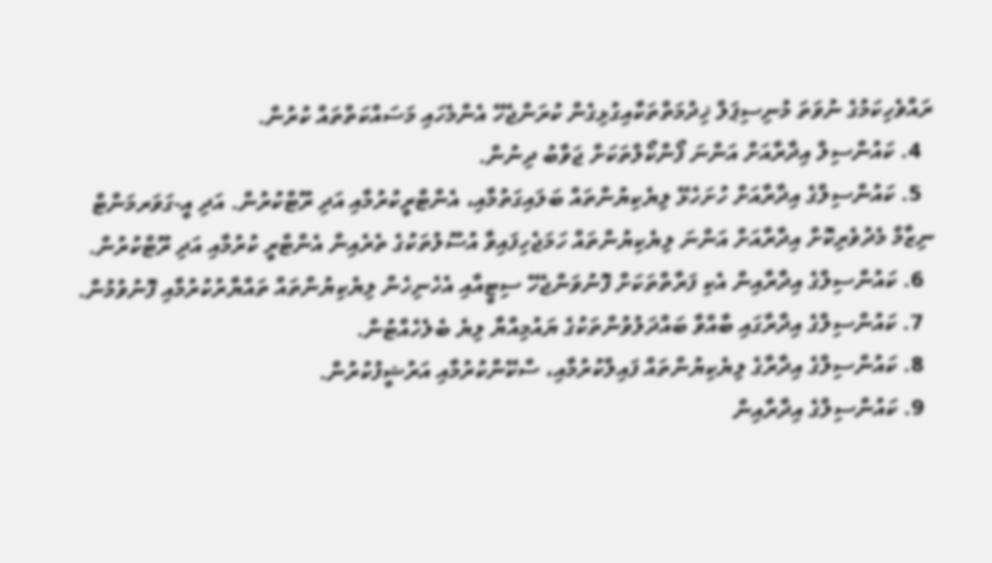ރައްވެހިކަމުގެ ނުވަތަ މުނިސިޕަލް ޚިދުމަތްތަކާއިގުޅިގެން ކުރަންޖެހޭ އެންމެހައި މަސައްކަތްތައް ކުރުން.
  4. ކައުންސިލް އިދާރާއަށް އަންނަ ފޯންކޯލްތަކަށް ޖަވާބު ދިނުން.
  5. ކައުންސިލްގެ އިދާރާއަށް ހުށަހެޅޭ ލިޔެކިޔުންތައް ބަލައިގަތުމާއި، އެންޓްރީކުރުމާއި އަދި ރޫޓްކުރުން. އަދި އީ-ގަވަރމަންޓް ނިޒާމް މެދުވެރިކޮށް އިދާރާއަށް އަންނަ ލިޔެކިޔުންތައް ހަމަޖެހިފައިވާ އުސޫލުތަކުގެ ތެރެއިން އެންޓްރީ ކުރުމާއި އަދި ރޫޓްކުރުން.
  6. ކައުންސިލްގެ އިދާރާއިން އެކި ފަރާތްތަކަށް ފޮނުވަންޖެހޭ ސިޓީއާއި އެހެނިހެން ލިޔެކިޔުންތައް ތައްޔާރުކުރުމާއި ފޮނުވުމުން.
  7. ކައުންސިލްގެ އިދާރާގައި ބާއްވާ ބައްދަލުވުންތަކުގެ ޔައުމިއްޔާ ލިޔެ ބެލެހެއްޓުން.
  8. ކައުންސިލްގެ އިދާރާގެ ލިޔެކިޔުންތައް ފައިލްކުރުމާއި، ސްކޭންކުރުމާއި އަރުޝީފުކުރުން.
  9. ކައުންސިލްގެ އިދާރާއިން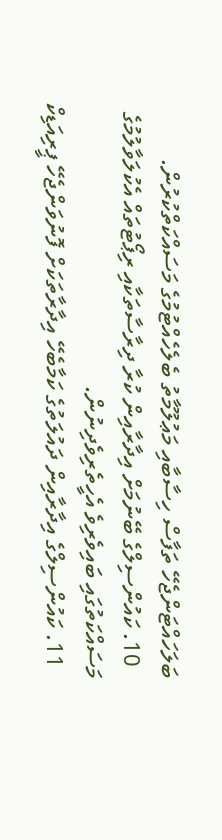ބަލަހައްޓަންޖެހޭ ތަފާސް ހިސާބާއި މަޢުލޫމާތު ބެލެހެއްޓުމުގެ މަސައްކަތްކުރުން.
  10. ކައުންސިލްގެ ބޭނުމަށް އިދާރާއިން ކުރާ ދިރާސާތަކާއި ރިޕޯޓުތައް އެކުލަވާލުމުގެ މަސައްކަތުގައި ބައިވެރިވެ އެހީތެރިވެދިނުން.
  11. ކައުންސިލްގެ އިދާރާއިން ދައުލަތުގެ ކަމާބެހޭ އިދާރާތަކަށް ފޮނުވަންޖެހޭ ޕީރިއަޑިކް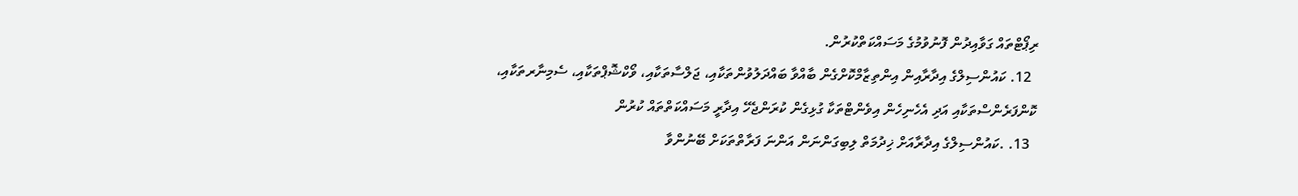ރިޕޯޓްތައް ގަވާއިދުން ފޮނުވުމުގެ މަސައްކަތްކުރުން.
  12. ކައުންސިލްގެ އިދާރާއިން އިންތިޒާމްކޮށްގެން ބާއްވާ ބައްދަލުވުންތަކާއި، ޖަލްސާތަކާއި، ވޯކްޝޮޕްތަކާއި، ސެމިނާރތަކާއި، ކޮންފަރެންސްތަކާއި އަދި އެހެނިހެން އިވެންޓްތަކާ ގުޅިގެން ކުރަންޖެހޭ އިދާރީ މަސައްކަތްތައް ކުރުން
  13. .ކައުންސިލްގެ އިދާރާއަށް ޚިދުމަތް ލިބިގަންނަން އަންނަ ފަރާތްތަކަށް ބޭނުންވާ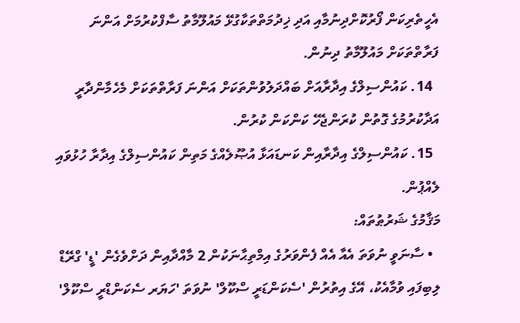އެހީތެރިކަން ފޯރުކޮށްދިނުމާއި އަދި ޚިދުމަތްތަކާގުޅޭ މައުލޫމާތު ސާފްކުރުމަށް އަންނަ ފަރާތްތަކަށް މައުލޫމާތު ދިނުން.
  14. ކައުންސިލްގެ އިދާރާއަށް ބައްދަލުވުންތަކަށް އަންނަ ފަރާތްތަކަށް މެހެމާންދާރީ އަދާކުރުމުގެ ގޮތުން ކުރަންޖެހޭ ކަންކަން ކުރުން.
  15. ކައުންސިލްގެ އިދާރާއިން ކަނޑައަޅާ އުޞޫލެއްގެ މަތިން ކައުންސިލްގެ އިދާރާ ހުޅުވައި ލެއްޕުން.
މަޤާމުގެ ޝަރުޠުތައް:
  • ސާނަވީ ނުވަތަ އެއާ އެއް ފެންވަރުގެ އިމްތިޙާނަކުން 2 މާއްދާއިން ދަށްވެގެން 'ޑީ' ގްރޭޑް ލިބިފައި ވުމާއެކު، އޭގެ އިތުރުން 'ސެކަންޑަރީ ސްކޫލް' ނުވަތަ 'ހަޔަރ ސެކަންޑްރީ ސްކޫލް'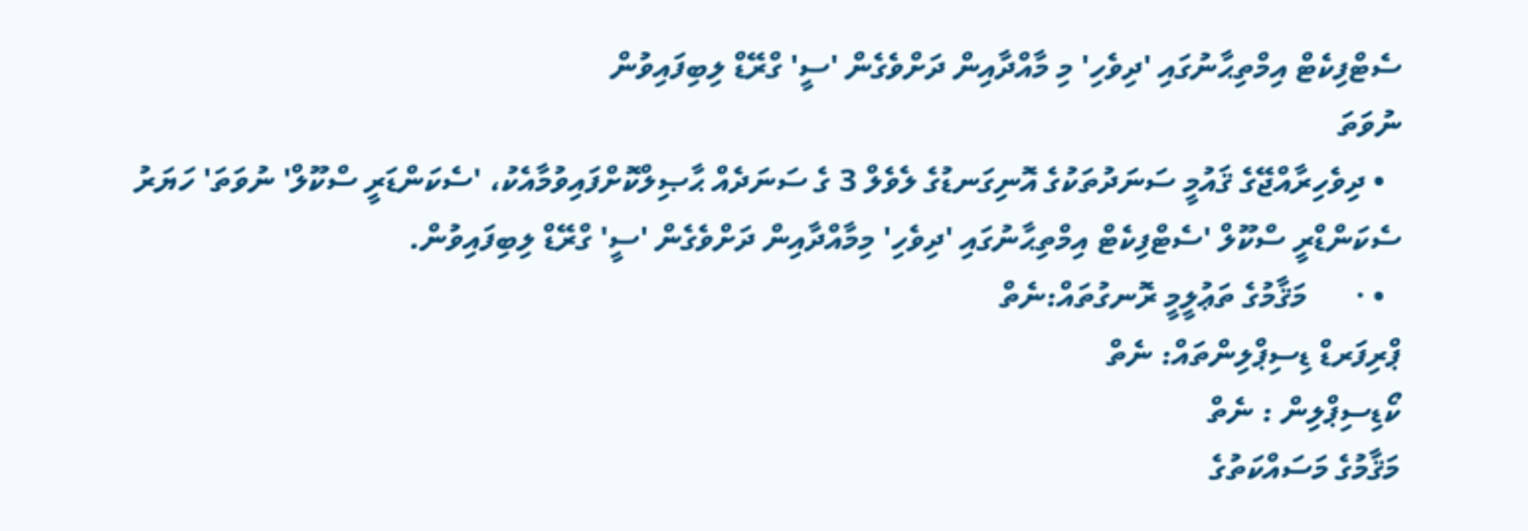ސެޓްފިކެޓް އިމްތިޙާނުގައި 'ދިވެހި' މި މާއްދާއިން ދަށްވެގެން 'ސީ' ގްރޭޑް ލިބިފައިވުން
ނުވަތަ
  • ދިވެހިރާއްޖޭގެ ޤައުމީ ސަނަދުތަކުގެ އޮނިގަނޑުގެ ލެވެލް 3 ގެ ސަނަދެއް ޙާޞިލްކޮށްފައިވުމާއެކު، 'ސެކަންޑަރީ ސްކޫލް' ނުވަތަ' ހަޔަރު ސެކަންޑްރީ ސްކޫލް 'ސެޓްފިކެޓް އިމްތިޙާނުގައި 'ދިވެހި' މިމާއްދާއިން ދަށްވެގެން 'ސީ' ގްރޭޑް ލިބިފައިވުން.
  • ·      މަޤާމުގެ ތަޢުލީމީ ރޮނގުތައް:ނެތް
ޕްރިފަރޑް ޑިސިޕްލިންތައް: ނެތް
ކޯޑިސިޕްލިން : ނެތް
މަޤާމުގެ މަސައްކަތުގެ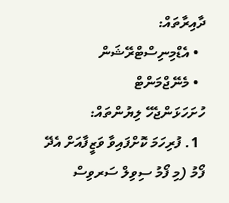ދާއިރާތައް:
  • އެޑްމިނިސްޓްރޭޝަން
  • މެނޭޖްމަންޓް
ހުށަހަޅަންޖެހޭ ލިޔުންތައް:
  1. ފުރިހަމަ ކޮށްފައިވާ ވަޒީފާއަށް އެދޭ ފޯމު (މި ފޯމު ސިވިލް ސަރވިސް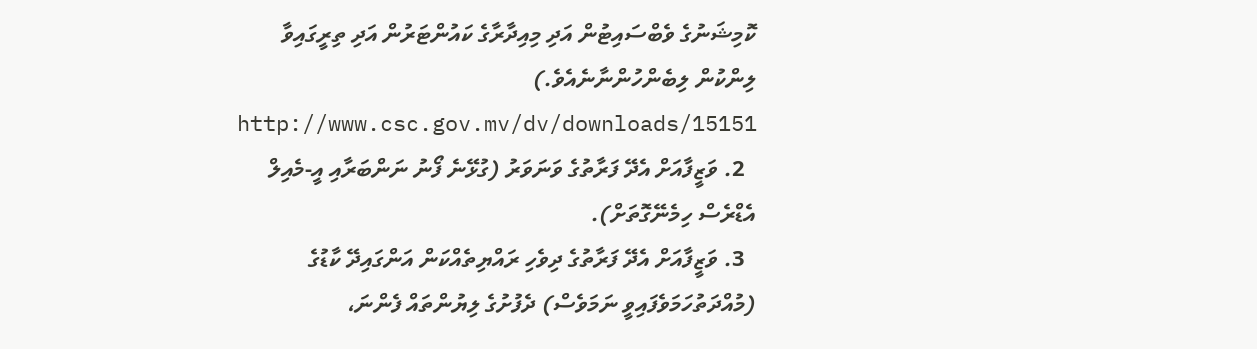ކޮމިޝަނުގެ ވެބްސައިޓުން އަދި މިއިދާރާގެ ކައުންޓަރުން އަދި ތިރީގައިވާ ލިންކުން ލިބެންހުންނާނެއެވެ.) http://www.csc.gov.mv/dv/downloads/15151
  2. ވަޒީފާއަށް އެދޭ ފަރާތުގެ ވަނަވަރު (ގުޅޭނެ ފޯނު ނަންބަރާއި އީ-މެއިލް އެޑްރެސް ހިމެނޭގޮތަށް).
  3. ވަޒީފާއަށް އެދޭ ފަރާތުގެ ދިވެހި ރައްޔިތެއްކަން އަންގައިދޭ ކާޑުގެ (މުއްދަތުހަމަވެފައިވީ ނަމަވެސް) ދެފުށުގެ ލިޔުންތައް ފެންނަ،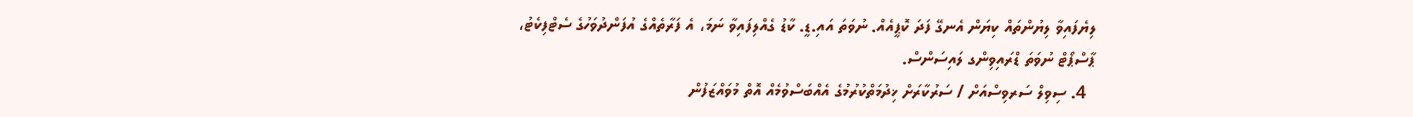ލިޔެފައިވާ ލިޔުންތައް ކިޔަން އެނގޭ ފަދަ ކޮޕީއެއް. ނުވަތަ އައި.ޑީ. ކާޑު ގެއްލިފައިވާ ނަމަ، އެ ފަރާތެއްގެ އުފަންދުވަހުގެ ސެޓްފިކެޓު، ޕާސްޕޯޓް ނުވަތަ ޑްރައިވިންގ ލައިސަންސް.
  4. ސިވިލް ސަރވިސްއަށް / ސަރުކާރަށް ޚިދުމަތްކުރުމުގެ އެއްބަސްވުމެއް އޮތް މުވައްޒަފުން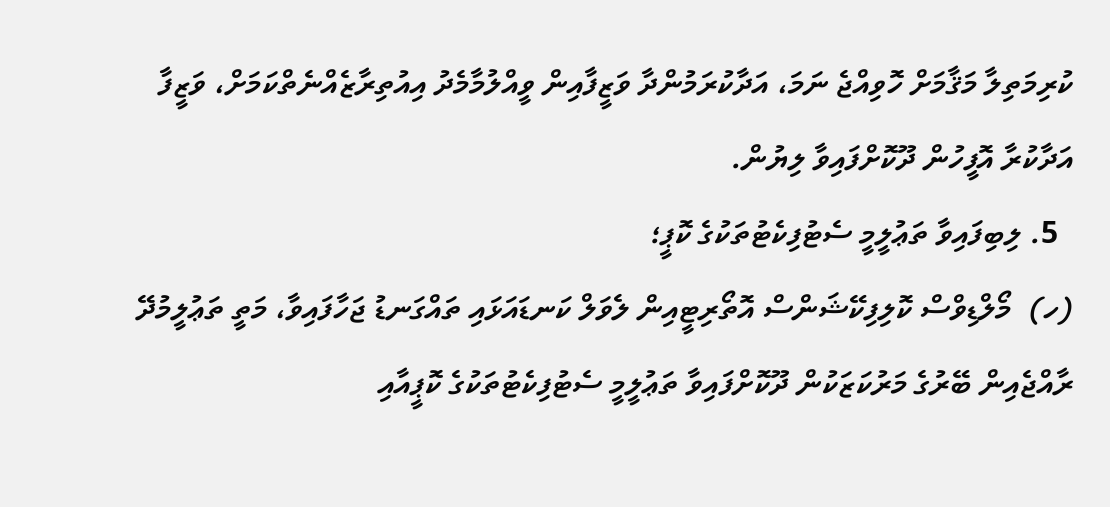ކުރިމަތިލާ މަޤާމަށް ހޮވިއްޖެ ނަމަ، އަދާކުރަމުންދާ ވަޒީފާއިން ވީއްލުމާމެދު އިއުތިރާޒެއްނެތްކަމަށް، ވަޒީފާ އަދާކުރާ އޮފީހުން ދޫކޮށްފައިވާ ލިޔުން.
  5. ލިބިފައިވާ ތަޢުލީމީ ސެޓުފިކެޓުތަކުގެ ކޮޕީ؛
(ހ)  މޯލްޑިވްސް ކޮލިފިކޭޝަންސް އޮތޯރިޓީއިން ލެވަލް ކަނޑައަޅައި ތައްގަނޑު ޖަހާފައިވާ، މަތީ ތަޢުލީމުދޭ ރާއްޖެއިން ބޭރުގެ މަރުކަޒަކުން ދޫކޮށްފައިވާ ތަޢުލީމީ ސެޓުފިކެޓުތަކުގެ ކޮޕީއާއި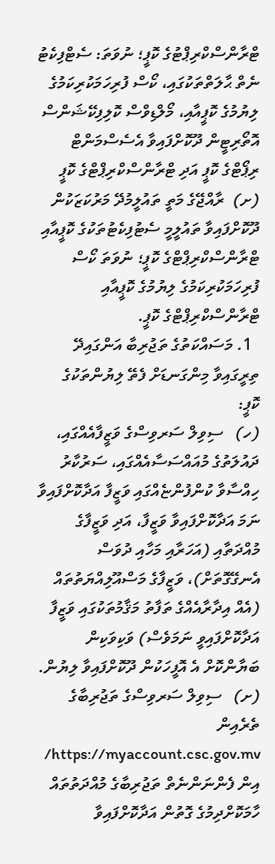ޓްރާންސްކްރިޕްޓުގެ ކޮޕީ؛ ނުވަތަ: ސެޓްފިކެޓު ނެތް ޙާލަތްތަކުގައި، ކޯސް ފުރިހަމަކުރިކަމުގެ ލިޔުމުގެ ކޮޕީއާއި، މޯލްޑިވްސް ކޮލިފިކޭޝަންސް އޮތޯރިޓީން ދޫކޮށްފައިވާ އެސެސްމަންޓް ރިޕޯޓްގެ ކޮޕީ އަދި ޓްރާންސްކްރިޕްޓްގެ ކޮޕީ
(ށ)  ރާއްޖޭގެ މަތީ ތައުލީމުދޭ މަރުކަޒަކުން ދޫކޮށްފައިވާ ތައުލީމީ ސެޓުފިކެޓުތަކުގެ ކޮޕީއާއި ޓްރާންސްކްރިޕްޓްގެ ކޮޕީ؛ ނުވަތަ ކޯސް ފުރިހަމަކުރިކަމުގެ ލިޔުމުގެ ކޮޕީއާއި ޓްރާންސްކްރިޕްޓްގެ ކޮޕީ.
  1. މަސައްކަތުގެ ތަޖުރިބާ އަންގައިދޭ ތިރީގައިވާ މިންގަނޑަށް ފެތޭ ލިޔުންތަކުގެ ކޮޕީ:
(ހ)   ސިވިލް ސަރވިސްގެ ވަޒީފާއެއްގައި، ދައުލަތުގެ މުއައްސަސާއެއްގައި، ސަރުކާރު ހިއްސާވާ ކުންފުންޏެއްގައި ވަޒީފާ އަދާކޮށްފައިވާ ނަމަ އަދާކޮށްފައިވާ ވަޒީފާ، އަދި ވަޒީފާގެ މުއްދަތާއި (އަހަރާއި މަހާއި ދުވަސް އެނގޭގޮތަށް)، ވަޒީފާގެ މަސްއޫލިއްޔަތުތައް (އެއް އިދާރާއެއްގެ ތަފާތު މަޤާމުތަކުގައި ވަޒީފާ އަދާކޮށްފައިވީ ނަމަވެސް) ވަކިވަކިން ބަޔާންކޮށް އެ އޮފީހަކުން ދޫކޮށްފައިވާ ލިޔުން.
(ށ)   ސިވިލް ސަރވިސްގެ ތަޖުރިބާގެ ތެރެއިން https://myaccount.csc.gov.mv/ އިން ފެންނަންނެތް ތަޖުރިބާގެ މުއްދަތުތައް ހާމަކޮށްދިމުގެ ގޮތުން އަދާކޮށްފައިވާ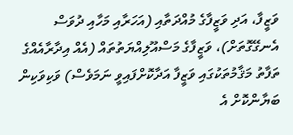ވަޒީފާ، އަދި ވަޒީފާގެ މުއްދަތާއި (އަހަރާއި މަހާއި ދުވަސް އެނގޭގޮތަށް)، ވަޒީފާގެ މަސްއޫލިއްޔަތުތައް (އެއް އިދާރާއެއްގެ ތަފާތު މަޤާމުތަކުގައި ވަޒީފާ އަދާކޮށްފައިވީ ނަމަވެސް) ވަކިވަކިން ބަޔާންކޮށް އެ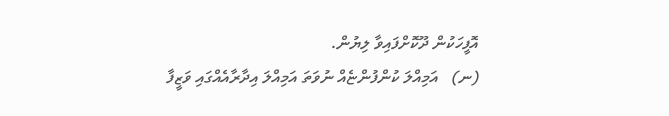އޮފީހަކުން ދޫކޮށްފައިވާ ލިޔުން.
(ނ)   އަމިއްލަ ކުންފުންޏެއް ނުވަތަ އަމިއްލަ އިދާރާއެއްގައި ވަޒީފާ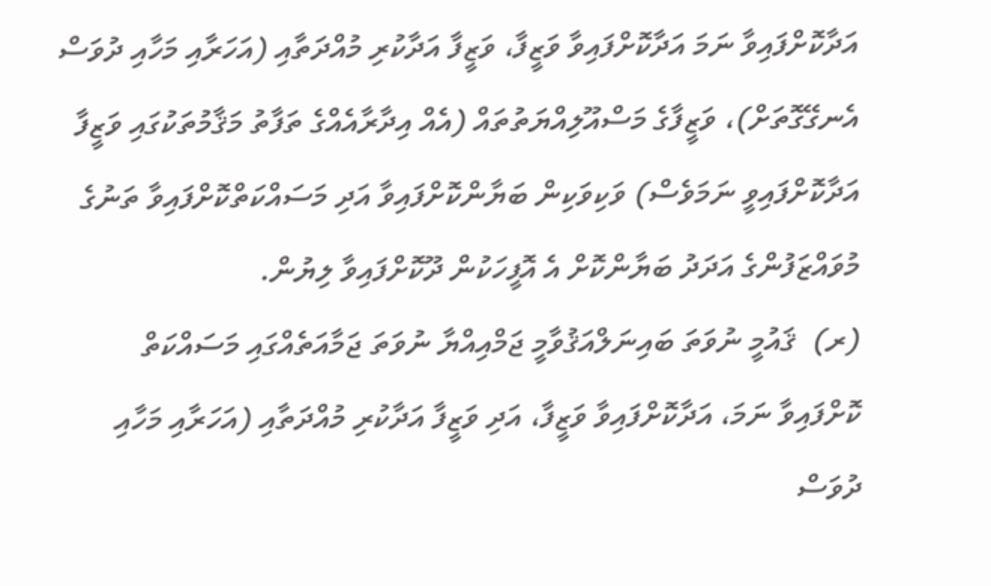އަދާކޮށްފައިވާ ނަމަ އަދާކޮށްފައިވާ ވަޒީފާ، ވަޒީފާ އަދާކުރި މުއްދަތާއި (އަހަރާއި މަހާއި ދުވަސް އެނގޭގޮތަށް)، ވަޒީފާގެ މަސްއޫލިއްޔަތުތައް (އެއް އިދާރާއެއްގެ ތަފާތު މަޤާމުތަކުގައި ވަޒީފާ އަދާކޮށްފައިވީ ނަމަވެސް) ވަކިވަކިން ބަޔާންކޮށްފައިވާ އަދި މަސައްކަތްކޮށްފައިވާ ތަނުގެ މުވައްޒަފުންގެ އަދަދު ބަޔާންކޮށް އެ އޮފީހަކުން ދޫކޮށްފައިވާ ލިޔުން.
(ރ)  ޤައުމީ ނުވަތަ ބައިނަލްއަޤުވާމީ ޖަމްއިއްޔާ ނުވަތަ ޖަމާއަތެއްގައި މަސައްކަތް ކޮށްފައިވާ ނަމަ، އަދާކޮށްފައިވާ ވަޒީފާ، އަދި ވަޒީފާ އަދާކުރި މުއްދަތާއި (އަހަރާއި މަހާއި ދުވަސް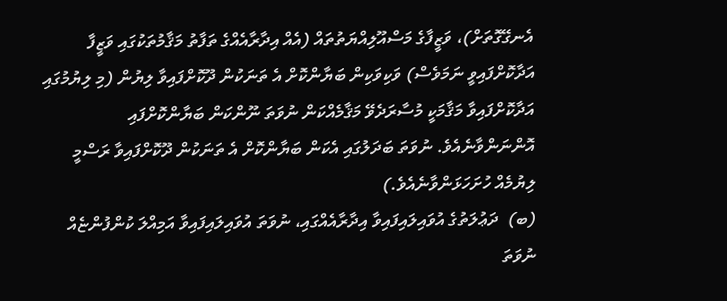އެނގޭގޮތަށް)، ވަޒީފާގެ މަސްއޫލިއްޔަތުތައް (އެއް އިދާރާއެއްގެ ތަފާތު މަޤާމުތަކުގައި ވަޒީފާ އަދާކޮށްފައިވީ ނަމަވެސް) ވަކިވަކިން ބަޔާންކޮށް އެ ތަނަކުން ދޫކޮށްފައިވާ ލިޔުން (މި ލިޔުމުގައި އަދާކޮށްފައިވާ މަޤާމަކީ މުސާރަދެވޭ މަޤާމެއްކަން ނުވަތަ ނޫންކަން ބަޔާންކޮށްފައި އޮންނަންވާނެއެވެ. ނުވަތަ ބަދަލުގައި އެކަން ބަޔާންކޮށް އެ ތަނަކުން ދޫކޮށްފައިވާ ރަސްމީ ލިޔުމެއް ހުށަހަޅަންވާނެއެވެ.)
(ބ)  ދަޢުލަތުގެ އުވައިލައިފައިވާ އިދާރާއެއްގައި، ނުވަތަ އުވައިލައިފައިވާ އަމިއްލަ ކުންފުންޏެއް ނުވަތަ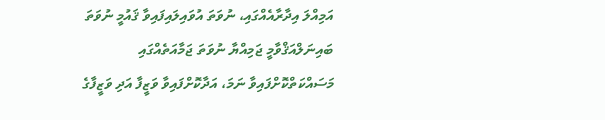އަމިއްލަ އިދާރާއެއްގައި، ނުވަތަ އުވައިލައިފައިވާ ޤައުމީ ނުވަތަ ބައިނަލްއަޤްވާމީ ޖަމިއްޔާ ނުވަތަ ޖަމާއަތެއްގައި މަސައްކަތްކޮށްފައިވާ ނަމަ، އަދާކޮށްފައިވާ ވަޒީފާ އަދި ވަޒީފާގެ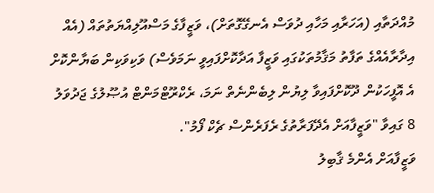މުއްދަތާއި (އަހަރާއި މަހާއި ދުވަސް އެނގޭގޮތަށް)، ވަޒީފާގެ މަސްއޫލިއްޔަތުތައް (އެއް އިދާރާއެއްގެ ތަފާތު މަޤާމުތަކުގައި ވަޒީފާ އަދާކޮށްފައިވީ ނަމަވެސް) ވަކިވަކިން ބަޔާންކޮށް އެ އޮފީހަކުން ދޫކޮށްފައިވާ ލިޔުން ލިބެންނެތް ނަމަ، ރެކްރޫޓްމަންޓް އުޞޫލުގެ ޖަދުވަލު 8 ގައިވާ "ވަޒީފާއަށް އެދޭފަރާތުގެ ރެފަރެންސް ޗެކް ފޯމު".
ވަޒީފާއަށް އެންމެ ޤާބިލު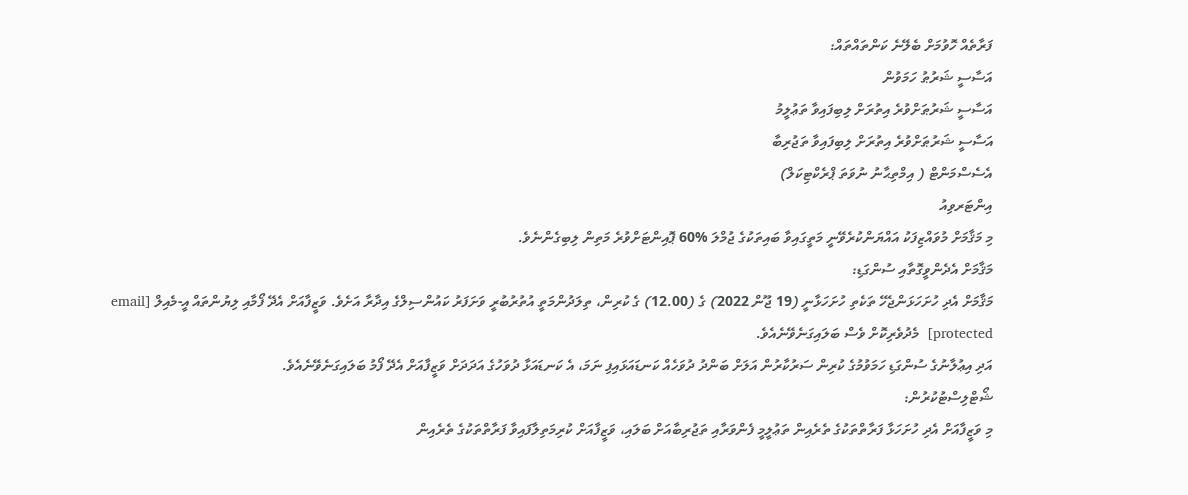ފަރާތެއް ހޮވުމަށް ބެލޭނެ ކަންތައްތައް:
އަސާސީ ޝަރުޠު ހަމަވުން
އަސާސީ ޝަރުޠަށްވުރެ އިތުރަށް ލިބިފައިވާ ތަޢުލީމު
އަސާސީ ޝަރުޠަށްވުރެ އިތުރަށް ލިބިފައިވާ ތަޖުރިބާ
އެސެސްމަންޓް ( އިމްތިޙާނު ނުވަތަ ޕްރެކްޓިކަލް)
އިންޓަރވިއު
މި މަޤާމަށް މުވައްޒިފަކު އައްޔަންކުރެވޭނީ މަތީގައިވާ ބައިތަކުގެ ޖުމްލަ %60 ޕޮއިންޓަށްވުރެ މަތިން ލިބިގެންނެވެ.
މަޤާމަށް އެދެންވީގޮތާއި ސުންގަޑި:
މަޤާމަށް އެދި ހުށަހަޅަންޖެހޭ ތަކެތި ހުށަހަޅާނީ (19 ޖޫން 2022) ގެ (12.00) ގެ ކުރިން، ތިލަދުންމަތީ އުތުރުބުރީ ވަށަފަރު ކައުންސިލްގެ އިދާރާ އަށެވެ. ވަޒީފާއަށް އެދޭ ފޯމާއި ލިޔުންތައް އީ-މެއިލް [email protected]  މެދުވެރިކޮށް ވެސް ބަލައިގަނެވޭނެއެވެ.
އަދި އިޢުލާނުގެ ސުންގަޑި ހަމަވުމުގެ ކުރިން ސަރުކާރުން އަލަށް ބަންދު ދުވަހެއް ކަނޑައަޅައިފި ނަމަ، އެ ކަނޑައަޅާ ދުވަހުގެ އަދަދަށް ވަޒީފާއަށް އެދޭ ފޯމު ބަލައިގަނެވޭނެއެވެ.
ޝޯޓްލިސްޓުކުރުން:
މި ވަޒީފާއަށް އެދި ހުށަހަޅާ ފަރާތްތަކުގެ ތެރެއިން ތަޢުލީމީ ފެންވަރާއި ތަޖުރިބާއަށް ބަލައި، ވަޒީފާއަށް ކުރިމަތިލާފައިވާ ފަރާތްތަކުގެ ތެރެއިން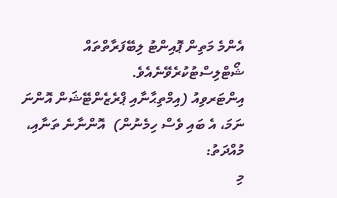އެންމެ މަތިން ޕޮއިންޓު ލިބޭފަރާތްތައް ޝޯޓްލިސްޓުކުރެވޭނެއެވެ.
އިންޓަރވިއު (އިމްތިޙާނާއި ޕްރެޒެންޓޭޝަން އޮންނަ ނަމަ، އެ ބައި ވެސް ހިމެނުން)  އޮންނާނެ ތަނާއި، މުއްދަތު:
މި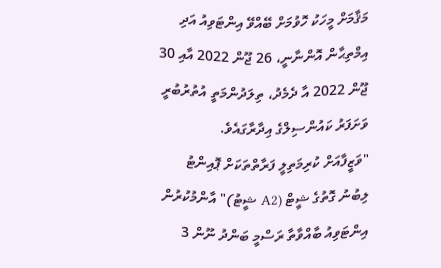މަޤާމަށް މީހަކު ހޮވުމަށް ބޭއްވޭ އިންޓަވިއު އަދި އިމްތިޙާން އޮންނާނީ، 26 ޖޫން 2022 އާއި 30 ޖޫން 2022 އާ ދެމެދު، ތިލަދުންމަތީ އުތުރުބުރީ ވަށަފަރު ކައުންސިލްގެ އިދާރާގައެވެ.
"ވަޒީފާއަށް ކުރިމަތިލީ ފަރާތްތަކަށް ޕޮއިންޓު ލިބުނު ގޮތުގެ ޝީޓް (A2 ޝީޓު)" އާންމުކުރުން
އިންޓަވިއު ބާއްވާތާ ރަސްމީ ބަންދު ނޫން 3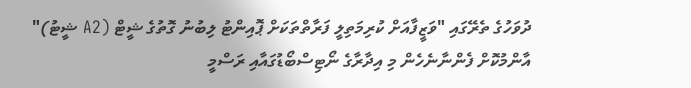ދުވަހުގެ ތެރޭގައި "ވަޒީފާއަށް ކުރިމަތިލީ ފަރާތްތަކަށް ޕޮއިންޓު ލިބުނު ގޮތުގެ ޝީޓް (A2 ޝީޓު)" އާންމުކޮށް ފެންނާނެހެން މި އިދާރާގެ ނޯޓިސްބޯޑުގައާއި ރަސްމީ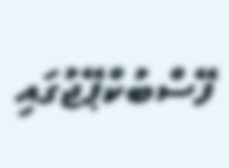ފޭސްބުކްޕޭޖުގައި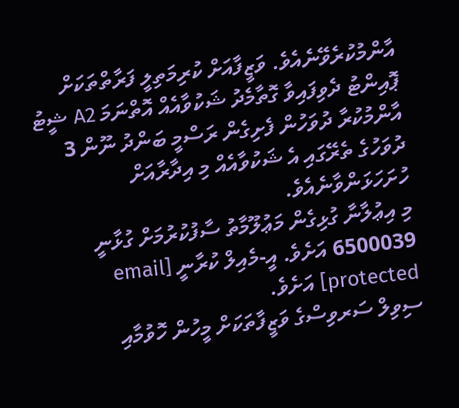އާންމުކުރެވޭނެއެވެ. ވަޒީފާއަށް ކުރިމަތިލީ ފަރާތްތަކަށް ޕޮއިންޓު ދެވިފައިވާ ގޮތާމެދު ޝަކުވާއެއް އޮތްނަމަ A2 ޝީޓު އާންމުކުރާ ދުވަހުން ފެށިގެން ރަސްމީ ބަންދު ނޫން 3 ދުވަހުގެ ތެރޭގައި އެ ޝަކުވާއެއް މި އިދާރާއަށް ހުށަހަޅަންވާނެއެވެ.
މި އިޢުލާނާ ގުޅިގެން މަޢުލޫމާތު ސާފުކުރުމަށް ގުޅާނީ 6500039 އަށެވެ. އީ-މެއިލް ކުރާނީ [email protected] އަށެވެ.
ސިވިލް ސަރވިސްގެ ވަޒީފާތަކަށް މީހުން ހޮވުމާއި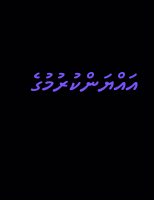އައްޔަންކުރުމުގެ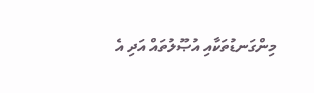މިންގަނޑުތަކާއި އުޞޫލުތައް އަދި އެ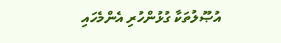އުޞޫލުތަކާ ގުޅުންހުރި އެންމެހައި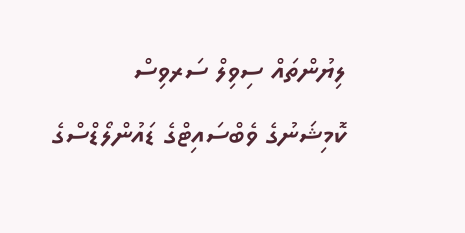ލިޔުންތައް ސިވިލް ސަރވިސް ކޮމިޝަނުގެ ވެބްސައިޓްގެ ޑައުންލޯޑްސްގެ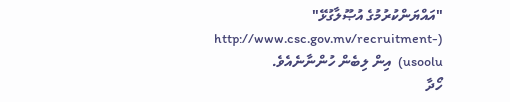"އައްޔަންކުރުމުގެ އުޞޫލާގުޅޭ" (http://www.csc.gov.mv/recruitment-usoolu)  އިން ލިބެން ހުންނާނެއެވެ.
ހޯދާ